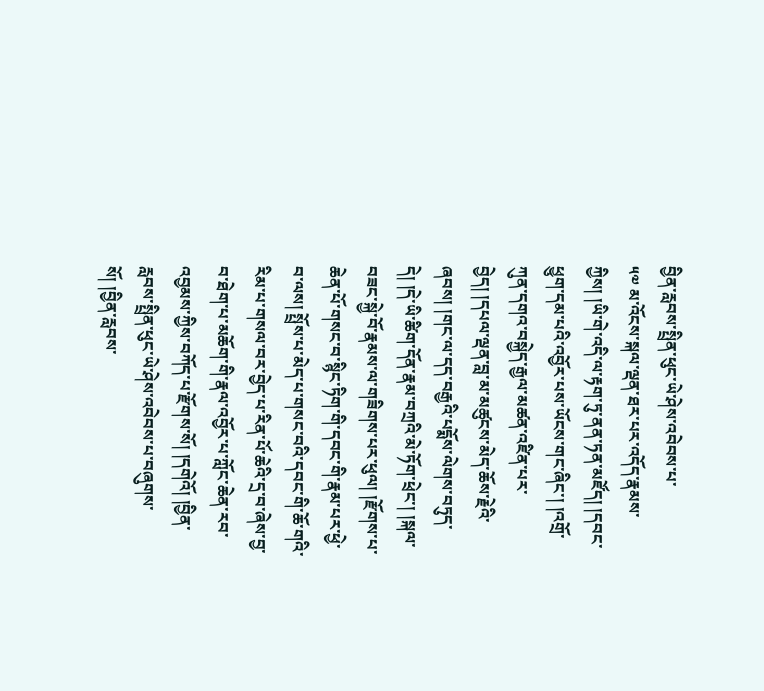བྱིན་རླབས་སྤྲིན་ཕུང་ཡེ་ཤེས་འབེབས་པ་
༥༧ མ་འོངས་སྐལ་ལྡན་ཐར་པར་འདོད་རྣམས་ཀྱིས། །ཡི་གེ་འདི་ལ་རྟག་ཏུ་ནན་ཏན་མཛོད། །དབང་ཕྱུག་དམ་པའི་འབྱོར་པས་ཡོངས་གང་ཞིང་། །འགྲོ་ཀུན་དགའ་བསྐྱེད་རྒྱལ་མཚན་འཛིན་པར་བྱེད། །དཔལ་ལྡན་བླ་མ་མཚུངས་མེད་ཆོས་རྗེའི་ཞབས། །གང་ལ་དད་བརྒྱའི་པདྨོས་ལེགས་བཏུད་དེ། །དེ་ཡི་ཚིག་དོན་རྣམ་བཀྲའི་མེ་ཏོག་ཕྲེང་། །སྐལ་བཟང་སྐྱེ་བོ་རྣམས་ལ་གཟིགས་པར་ཕུལ། །རྫོགས་པ་ཆེན་པོ་གསང་བ་སྙིང་ཏིག་གི་དབང་གི་རྣམ་པར་ཕྱེ་བ་ལས། སྤྲོས་པ་མེད་པ་གསང་བའི་དབང་གི་ཆོ་གའི་རིམ་པ་གསལ་བར་བྱེད་པ་རིན་པོ་ཆེའི་དྲ་བ་ཞེས་བྱ་བ་ཐེག་པ་མཆོག་གི་རྣལ་འབྱོར་པ་ཀློང་ཆེན་རབ་འབྱམས་ཀྱིས་བཀོད་པ་རྫོགས་སོ། །དགེའོ། །བྱིན་རླབས་སྤྲིན་ཕུང་ཡེ་ཤེས་འབེབས་པ་བཞུགས་སོ། །བྱིན་རླབས་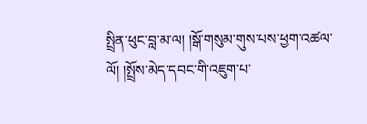སྤྲིན་ཕུང་བླ་མ་ལ། །སྒོ་གསུམ་གུས་པས་ཕྱག་འཚལ་ལོ། །སྤྲོས་མེད་དབང་གི་འཇུག་པ་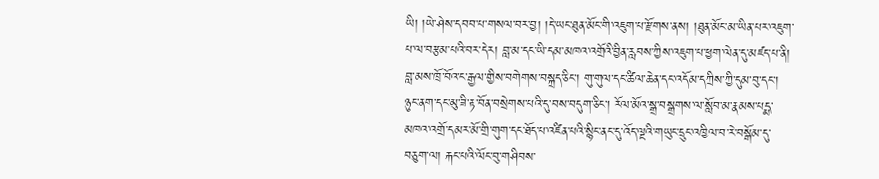ཡི། །ཡེ་ཤེས་དབབ་པ་གསལ་བར་བྱ། །དེ་ཡང་ཐུན་མོང་གི་འཇུག་པ་རྫོགས་ནས། །ཐུན་མོང་མ་ཡིན་པར་འཇུག་པ་ལ་བརྩམ་པའི་བར་དེར། བླ་མ་དང་ཡི་དམ་མཁའ་འགྲོའི་བྱིན་རླབས་ཀྱིས་འཇུག་པ་ཕྱག་ལེན་དུ་མཛད་པ་ནི། བླ་མས་ཁྲོ་བོའ་ང་རྒྱལ་གྱིས་བགེགས་བསྐྲད་ཅིང་། གུ་གུལ་དང་ཚིལ་ཆེན་དང་འདོམ་དཀྲིས་ཀྱི་དུམ་བུ་དང་། ཉུང་ནག་དང་མུ་ཟི་རྟ་བོན་བསྲེགས་པའི་དུ་བས་བདུག་ཅིང་། རོལ་མོའ་སྒྲ་བསྒྲགས་ལ་སློབ་མ་རྣམས་པདྨ་མཁའ་འགྲོ་དམར་མོ་གྲི་གུག་དང་ཐོད་པ་འཛིན་པའི་སྙིང་ནང་དུ་འོད་ལྔའི་གཡུང་དྲུང་འཁྱིལ་བ་རེ་བསྒོམ་དུ་བཅུག་ལ། རྐང་པའི་ལོང་བུ་གཤིབས་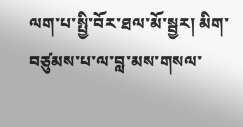ལག་པ་སྤྱི་བོར་ཐལ་མོ་སྦྱར། མིག་བཙུམས་པ་ལ་བླ་མས་གསལ་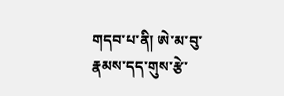གདབ་པ་ནི། ཨེ་མ་བུ་རྣམས་དད་གུས་རྩེ་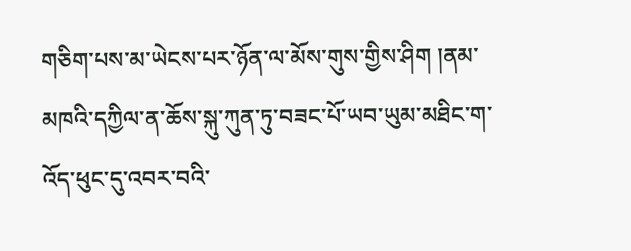གཅིག་པས་མ་ཡེངས་པར་ཉོན་ལ་མོས་གུས་གྱིས་ཤིག །ནམ་མཁའི་དཀྱིལ་ན་ཆོས་སྐུ་ཀུན་ཏུ་བཟང་པོ་ཡབ་ཡུམ་མཐིང་ག་འོད་ཕུང་དུ་འབར་བའི་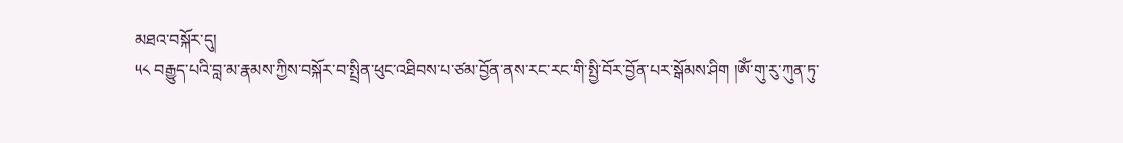མཐའ་བསྐོར་དུ།
༥༨ བརྒྱུད་པའི་བླ་མ་རྣམས་ཀྱིས་བསྐོར་བ་སྤྲིན་ཕུང་འཐིབས་པ་ཙམ་བྱོན་ནས་རང་རང་གི་སྤྱི་བོར་བྱོན་པར་སྒོམས་ཤིག །ༀ་གུ་རུ་ཀུན་ཏུ་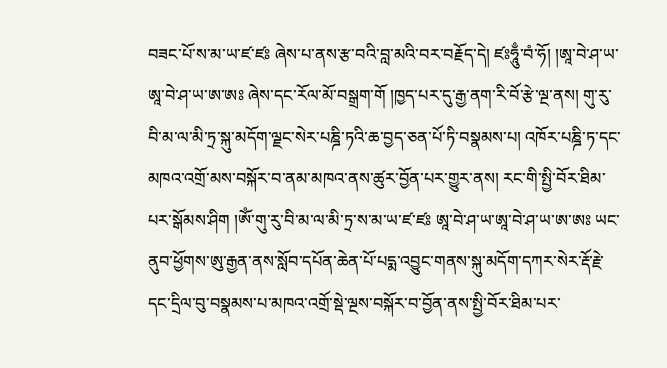བཟང་པོ་ས་མ་ཡ་ཛ་ཛཿ ཞེས་པ་ནས་རྩ་བའི་བླ་མའི་བར་བརྗོད་དེ། ཛཿཧཱུྃ་བཾ་ཧོ། །ཨཱ་བེ་ཤ་ཡ་ཨཱ་བེ་ཤ་ཡ་ཨ་ཨཿ ཞེས་དང་རོལ་མོ་བསྒྲག་གོ །ཁྱད་པར་དུ་རྒྱ་ནག་རི་བོ་རྩེ་ལྔ་ནས། གུ་རུ་བི་མ་ལ་མི་ཏྲ་སྐུ་མདོག་ལྗང་སེར་པཎྜི་ཏའི་ཆ་བྱད་ཅན་པོ་ཏི་བསྣམས་པ། འཁོར་པཎྜི་ཏ་དང་མཁའ་འགྲོ་མས་བསྐོར་བ་ནམ་མཁའ་ནས་ཚུར་བྱོན་པར་གྱུར་ནས། རང་གི་སྤྱི་བོར་ཐིམ་པར་སྒོམས་ཤིག །ༀ་གུ་རུ་བི་མ་ལ་མི་ཏྲ་ས་མ་ཡ་ཛ་ཛཿ ཨཱ་བེ་ཤ་ཡ་ཨཱ་བེ་ཤ་ཡ་ཨ་ཨཿ ཡང་ནུབ་ཕྱོགས་ཨུ་རྒྱན་ནས་སློབ་དཔོན་ཆེན་པོ་པདྨ་འབྱུང་གནས་སྐུ་མདོག་དཀར་སེར་རྡོ་རྗེ་དང་དྲིལ་བུ་བསྣམས་པ་མཁའ་འགྲོ་སྡེ་ལྔས་བསྐོར་བ་བྱོན་ནས་སྤྱི་བོར་ཐིམ་པར་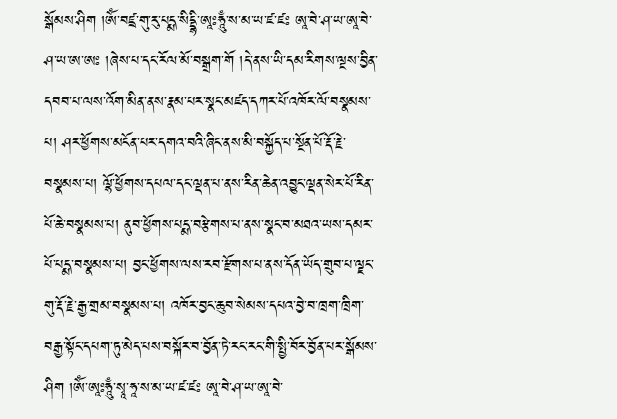སྒོམས་ཤིག །ༀ་བཛྲ་གུ་རུ་པདྨ་སིདྡྷི་ཨཱཿཧཱུྃ་ས་མ་ཡ་ཛ་ཛཿ ཨཱ་བེ་ཤ་ཡ་ཨཱ་བེ་ཤ་ཡ་ཨ་ཨཿ །ཞེས་པ་དང་རོལ་མོ་བསྒྲག་གོ །དེ་ནས་ཡི་དམ་རིགས་ལྔས་བྱིན་དབབ་པ་ལས་འོག་མིན་ནས་རྣམ་པར་སྣང་མཛད་དཀར་པོ་འཁོར་ལོ་བསྣམས་པ། ཤར་ཕྱོགས་མངོན་པར་དགའ་བའི་ཞིང་ནས་མི་བསྐྱོད་པ་སྔོན་པོ་རྡོ་རྗེ་བསྣམས་པ། ལྷོ་ཕྱོགས་དཔལ་དང་ལྡན་པ་ནས་རིན་ཆེན་འབྱུང་ལྡན་སེར་པོ་རིན་པོ་ཆེ་བསྣམས་པ། ནུབ་ཕྱོགས་པདྨ་བརྩེགས་པ་ནས་སྣང་བ་མཐའ་ཡས་དམར་པོ་པདྨ་བསྣམས་པ། བྱང་ཕྱོགས་ལས་རབ་རྫོགས་པ་ནས་དོན་ཡོད་གྲུབ་པ་ལྗང་གུ་རྡོ་རྗེ་རྒྱ་གྲམ་བསྣམས་པ། འཁོར་བྱང་ཆུབ་སེམས་དཔའ་བྱེ་བ་ཁྲག་ཁྲིག་བརྒྱ་སྟོང་དཔག་ཏུ་མེད་པས་བསྐོར་བ་བྱོན་ཏེ་རང་རང་གི་སྤྱི་བོར་བྱོན་པར་སྒོམས་ཤིག །ༀ་ཨཱཿཧཱུྃ་སྭཱ་ཧཱ་ས་མ་ཡ་ཛ་ཛཿ ཨཱ་བེ་ཤ་ཡ་ཨཱ་བེ་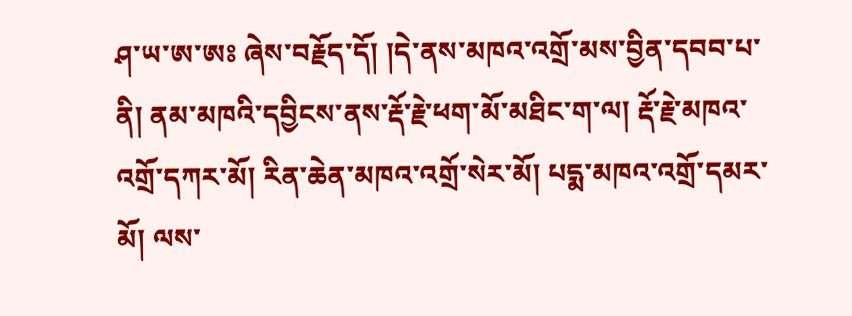ཤ་ཡ་ཨ་ཨཿ ཞེས་བརྗོད་དོ། །དེ་ནས་མཁའ་འགྲོ་མས་བྱིན་དབབ་པ་ནི། ནམ་མཁའི་དབྱིངས་ནས་རྡོ་རྗེ་ཕག་མོ་མཐིང་ག་ལ། རྡོ་རྗེ་མཁའ་འགྲོ་དཀར་མོ། རིན་ཆེན་མཁའ་འགྲོ་སེར་མོ། པདྨ་མཁའ་འགྲོ་དམར་མོ། ལས་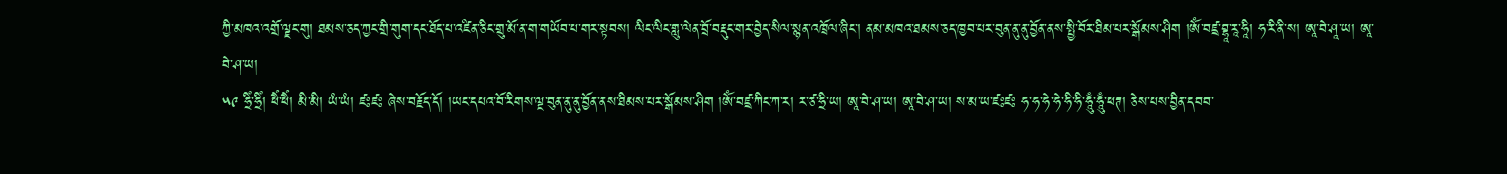ཀྱི་མཁའ་འགྲོ་ལྗང་གུ། ཐམས་ཅད་ཀྱང་གྲི་གུག་དང་ཐོད་པ་འཛིན་ཅིང་གྲུ་མོ་ན་ག་གཡོབ་པ་གར་སྟབས། ལིང་ལིང་གླུ་ལེན་བྲོ་བརྡུང་གར་བྱེད་སིལ་སྙན་འཁྲོལ་ཞིང་། ནམ་མཁའ་ཐམས་ཅད་ཁྱབ་པར་བུན་ནུ་ནུ་བྱོན་ནས་སྤྱི་བོར་ཐིམ་པར་སྒོམས་ཤིག །ༀ་བཛྲ་བྷཱ་རཱ་ཧཱི། ཧ་རི་ནི་ས། ཨཱ་བེ་ཤཱ་ཡ། ཨཱ་བེ་ཤ་ཡ།
༥༩ ཧྲིཾ་ཧྲིཾ། ཕཻཾ་ཕཻཾ། མི་མི། ཡཾ་ཡཾ། ཛཿཛཿ ཞེས་བརྗོད་དོ། །ཡང་དཔའ་བོ་རིགས་ལྔ་བུན་ནུ་ནུ་བྱོན་ནས་ཐིམས་པར་སྒོམས་ཤིག །ༀ་བཛྲ་ཀིང་ཀ་ར། ར་ཙ་ཧྲི་ཡ། ཨཱ་བེ་ཤ་ཡ། ཨཱ་བེ་ཤ་ཡ། ས་མ་ཡ་ཛཿཛཿ ཧ་ཧ་ཧེ་ཧེ་ཧི་ཧི་ཧཱུྃ་ཧཱུྃ་ཕཊ། ཅེས་པས་བྱིན་དབབ་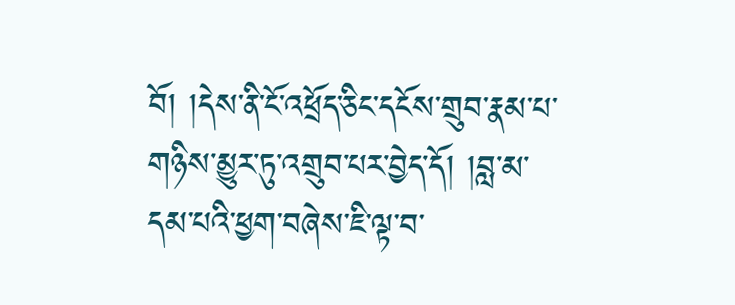བོ། །དེས་ནི་ངོ་འཕྲོད་ཅིང་དངོས་གྲུབ་རྣམ་པ་གཉིས་མྱུར་ཏུ་འགྲུབ་པར་བྱེད་དོ། །བླ་མ་དམ་པའི་ཕྱག་བཞེས་ཇི་ལྟ་བ་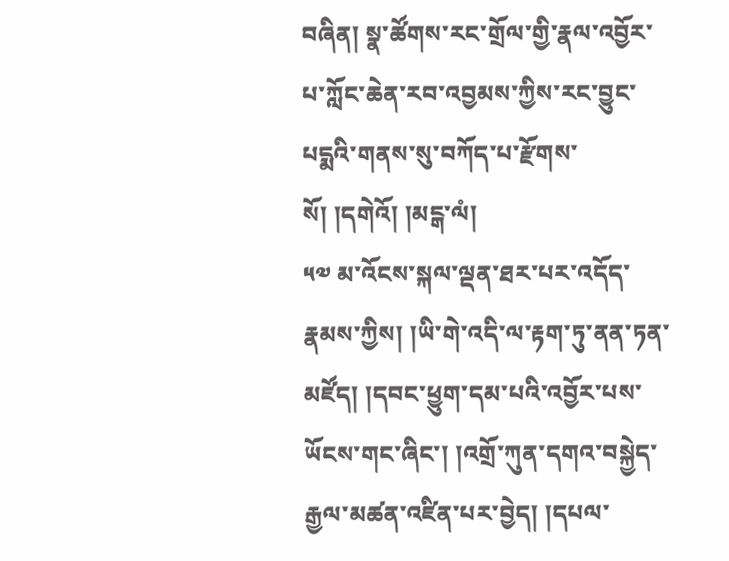བཞིན། སྣ་ཚོགས་རང་གྲོལ་གྱི་རྣལ་འབྱོར་པ་ཀློང་ཆེན་རབ་འབྱམས་ཀྱིས་རང་བྱུང་པདྨའི་གནས་སུ་བཀོད་པ་རྫོགས་སོ། །དགེའོ། །མངྒ་ལཾ།
༥༧ མ་འོངས་སྐལ་ལྡན་ཐར་པར་འདོད་རྣམས་ཀྱིས། །ཡི་གེ་འདི་ལ་རྟག་ཏུ་ནན་ཏན་མཛོད། །དབང་ཕྱུག་དམ་པའི་འབྱོར་པས་ཡོངས་གང་ཞིང་། །འགྲོ་ཀུན་དགའ་བསྐྱེད་རྒྱལ་མཚན་འཛིན་པར་བྱེད། །དཔལ་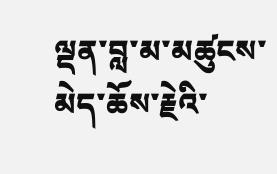ལྡན་བླ་མ་མཚུངས་མེད་ཆོས་རྗེའི་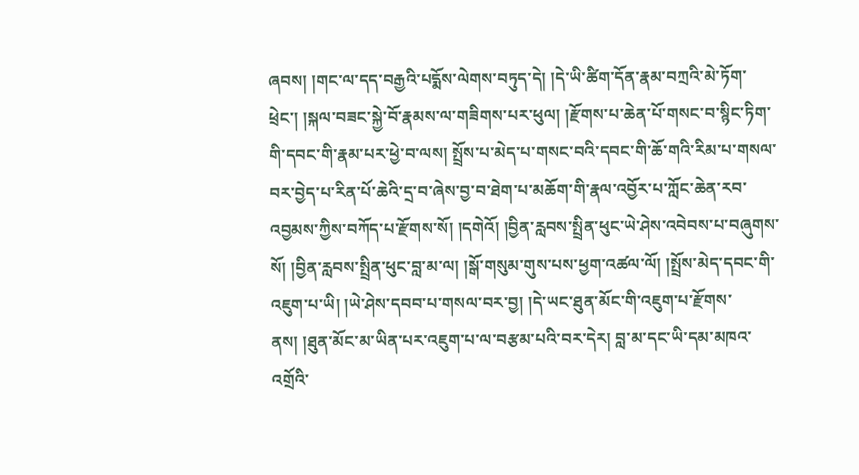ཞབས། །གང་ལ་དད་བརྒྱའི་པདྨོས་ལེགས་བཏུད་དེ། །དེ་ཡི་ཚིག་དོན་རྣམ་བཀྲའི་མེ་ཏོག་ཕྲེང་། །སྐལ་བཟང་སྐྱེ་བོ་རྣམས་ལ་གཟིགས་པར་ཕུལ། །རྫོགས་པ་ཆེན་པོ་གསང་བ་སྙིང་ཏིག་གི་དབང་གི་རྣམ་པར་ཕྱེ་བ་ལས། སྤྲོས་པ་མེད་པ་གསང་བའི་དབང་གི་ཆོ་གའི་རིམ་པ་གསལ་བར་བྱེད་པ་རིན་པོ་ཆེའི་དྲ་བ་ཞེས་བྱ་བ་ཐེག་པ་མཆོག་གི་རྣལ་འབྱོར་པ་ཀློང་ཆེན་རབ་འབྱམས་ཀྱིས་བཀོད་པ་རྫོགས་སོ། །དགེའོ། །བྱིན་རླབས་སྤྲིན་ཕུང་ཡེ་ཤེས་འབེབས་པ་བཞུགས་སོ། །བྱིན་རླབས་སྤྲིན་ཕུང་བླ་མ་ལ། །སྒོ་གསུམ་གུས་པས་ཕྱག་འཚལ་ལོ། །སྤྲོས་མེད་དབང་གི་འཇུག་པ་ཡི། །ཡེ་ཤེས་དབབ་པ་གསལ་བར་བྱ། །དེ་ཡང་ཐུན་མོང་གི་འཇུག་པ་རྫོགས་ནས། །ཐུན་མོང་མ་ཡིན་པར་འཇུག་པ་ལ་བརྩམ་པའི་བར་དེར། བླ་མ་དང་ཡི་དམ་མཁའ་འགྲོའི་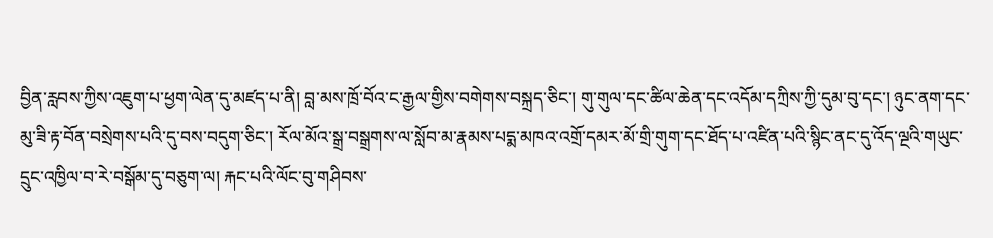བྱིན་རླབས་ཀྱིས་འཇུག་པ་ཕྱག་ལེན་དུ་མཛད་པ་ནི། བླ་མས་ཁྲོ་བོའ་ང་རྒྱལ་གྱིས་བགེགས་བསྐྲད་ཅིང་། གུ་གུལ་དང་ཚིལ་ཆེན་དང་འདོམ་དཀྲིས་ཀྱི་དུམ་བུ་དང་། ཉུང་ནག་དང་མུ་ཟི་རྟ་བོན་བསྲེགས་པའི་དུ་བས་བདུག་ཅིང་། རོལ་མོའ་སྒྲ་བསྒྲགས་ལ་སློབ་མ་རྣམས་པདྨ་མཁའ་འགྲོ་དམར་མོ་གྲི་གུག་དང་ཐོད་པ་འཛིན་པའི་སྙིང་ནང་དུ་འོད་ལྔའི་གཡུང་དྲུང་འཁྱིལ་བ་རེ་བསྒོམ་དུ་བཅུག་ལ། རྐང་པའི་ལོང་བུ་གཤིབས་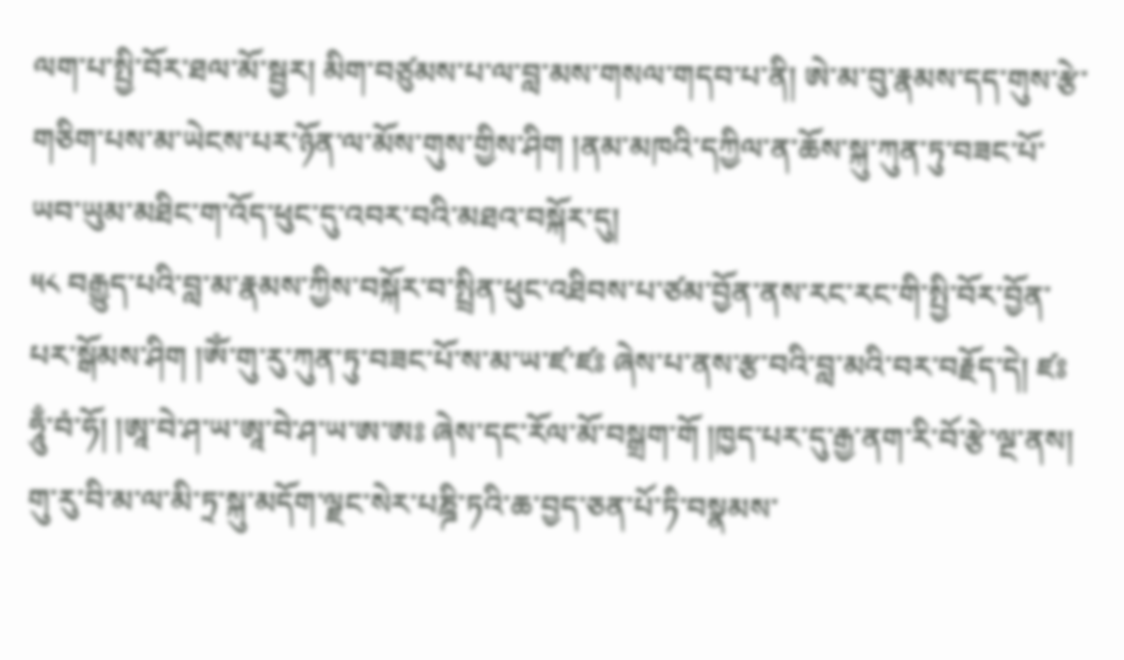ལག་པ་སྤྱི་བོར་ཐལ་མོ་སྦྱར། མིག་བཙུམས་པ་ལ་བླ་མས་གསལ་གདབ་པ་ནི། ཨེ་མ་བུ་རྣམས་དད་གུས་རྩེ་གཅིག་པས་མ་ཡེངས་པར་ཉོན་ལ་མོས་གུས་གྱིས་ཤིག །ནམ་མཁའི་དཀྱིལ་ན་ཆོས་སྐུ་ཀུན་ཏུ་བཟང་པོ་ཡབ་ཡུམ་མཐིང་ག་འོད་ཕུང་དུ་འབར་བའི་མཐའ་བསྐོར་དུ།
༥༨ བརྒྱུད་པའི་བླ་མ་རྣམས་ཀྱིས་བསྐོར་བ་སྤྲིན་ཕུང་འཐིབས་པ་ཙམ་བྱོན་ནས་རང་རང་གི་སྤྱི་བོར་བྱོན་པར་སྒོམས་ཤིག །ༀ་གུ་རུ་ཀུན་ཏུ་བཟང་པོ་ས་མ་ཡ་ཛ་ཛཿ ཞེས་པ་ནས་རྩ་བའི་བླ་མའི་བར་བརྗོད་དེ། ཛཿཧཱུྃ་བཾ་ཧོ། །ཨཱ་བེ་ཤ་ཡ་ཨཱ་བེ་ཤ་ཡ་ཨ་ཨཿ ཞེས་དང་རོལ་མོ་བསྒྲག་གོ །ཁྱད་པར་དུ་རྒྱ་ནག་རི་བོ་རྩེ་ལྔ་ནས། གུ་རུ་བི་མ་ལ་མི་ཏྲ་སྐུ་མདོག་ལྗང་སེར་པཎྜི་ཏའི་ཆ་བྱད་ཅན་པོ་ཏི་བསྣམས་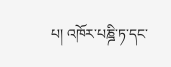པ། འཁོར་པཎྜི་ཏ་དང་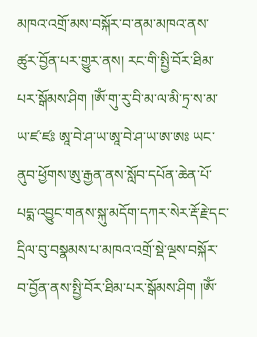མཁའ་འགྲོ་མས་བསྐོར་བ་ནམ་མཁའ་ནས་ཚུར་བྱོན་པར་གྱུར་ནས། རང་གི་སྤྱི་བོར་ཐིམ་པར་སྒོམས་ཤིག །ༀ་གུ་རུ་བི་མ་ལ་མི་ཏྲ་ས་མ་ཡ་ཛ་ཛཿ ཨཱ་བེ་ཤ་ཡ་ཨཱ་བེ་ཤ་ཡ་ཨ་ཨཿ ཡང་ནུབ་ཕྱོགས་ཨུ་རྒྱན་ནས་སློབ་དཔོན་ཆེན་པོ་པདྨ་འབྱུང་གནས་སྐུ་མདོག་དཀར་སེར་རྡོ་རྗེ་དང་དྲིལ་བུ་བསྣམས་པ་མཁའ་འགྲོ་སྡེ་ལྔས་བསྐོར་བ་བྱོན་ནས་སྤྱི་བོར་ཐིམ་པར་སྒོམས་ཤིག །ༀ་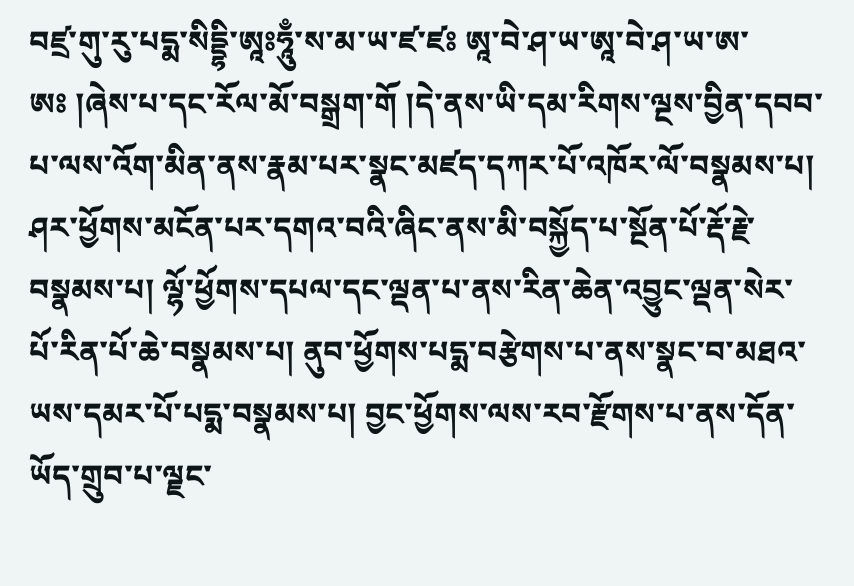བཛྲ་གུ་རུ་པདྨ་སིདྡྷི་ཨཱཿཧཱུྃ་ས་མ་ཡ་ཛ་ཛཿ ཨཱ་བེ་ཤ་ཡ་ཨཱ་བེ་ཤ་ཡ་ཨ་ཨཿ །ཞེས་པ་དང་རོལ་མོ་བསྒྲག་གོ །དེ་ནས་ཡི་དམ་རིགས་ལྔས་བྱིན་དབབ་པ་ལས་འོག་མིན་ནས་རྣམ་པར་སྣང་མཛད་དཀར་པོ་འཁོར་ལོ་བསྣམས་པ། ཤར་ཕྱོགས་མངོན་པར་དགའ་བའི་ཞིང་ནས་མི་བསྐྱོད་པ་སྔོན་པོ་རྡོ་རྗེ་བསྣམས་པ། ལྷོ་ཕྱོགས་དཔལ་དང་ལྡན་པ་ནས་རིན་ཆེན་འབྱུང་ལྡན་སེར་པོ་རིན་པོ་ཆེ་བསྣམས་པ། ནུབ་ཕྱོགས་པདྨ་བརྩེགས་པ་ནས་སྣང་བ་མཐའ་ཡས་དམར་པོ་པདྨ་བསྣམས་པ། བྱང་ཕྱོགས་ལས་རབ་རྫོགས་པ་ནས་དོན་ཡོད་གྲུབ་པ་ལྗང་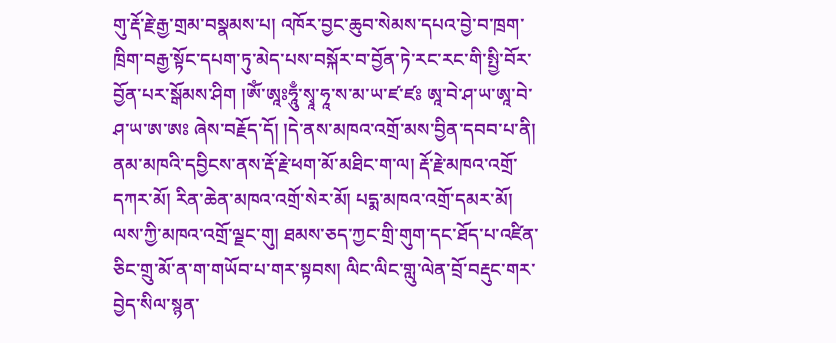གུ་རྡོ་རྗེ་རྒྱ་གྲམ་བསྣམས་པ། འཁོར་བྱང་ཆུབ་སེམས་དཔའ་བྱེ་བ་ཁྲག་ཁྲིག་བརྒྱ་སྟོང་དཔག་ཏུ་མེད་པས་བསྐོར་བ་བྱོན་ཏེ་རང་རང་གི་སྤྱི་བོར་བྱོན་པར་སྒོམས་ཤིག །ༀ་ཨཱཿཧཱུྃ་སྭཱ་ཧཱ་ས་མ་ཡ་ཛ་ཛཿ ཨཱ་བེ་ཤ་ཡ་ཨཱ་བེ་ཤ་ཡ་ཨ་ཨཿ ཞེས་བརྗོད་དོ། །དེ་ནས་མཁའ་འགྲོ་མས་བྱིན་དབབ་པ་ནི། ནམ་མཁའི་དབྱིངས་ནས་རྡོ་རྗེ་ཕག་མོ་མཐིང་ག་ལ། རྡོ་རྗེ་མཁའ་འགྲོ་དཀར་མོ། རིན་ཆེན་མཁའ་འགྲོ་སེར་མོ། པདྨ་མཁའ་འགྲོ་དམར་མོ། ལས་ཀྱི་མཁའ་འགྲོ་ལྗང་གུ། ཐམས་ཅད་ཀྱང་གྲི་གུག་དང་ཐོད་པ་འཛིན་ཅིང་གྲུ་མོ་ན་ག་གཡོབ་པ་གར་སྟབས། ལིང་ལིང་གླུ་ལེན་བྲོ་བརྡུང་གར་བྱེད་སིལ་སྙན་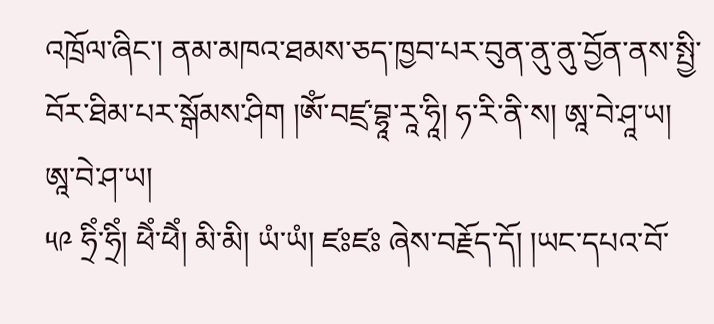འཁྲོལ་ཞིང་། ནམ་མཁའ་ཐམས་ཅད་ཁྱབ་པར་བུན་ནུ་ནུ་བྱོན་ནས་སྤྱི་བོར་ཐིམ་པར་སྒོམས་ཤིག །ༀ་བཛྲ་བྷཱ་རཱ་ཧཱི། ཧ་རི་ནི་ས། ཨཱ་བེ་ཤཱ་ཡ། ཨཱ་བེ་ཤ་ཡ།
༥༩ ཧྲིཾ་ཧྲིཾ། ཕཻཾ་ཕཻཾ། མི་མི། ཡཾ་ཡཾ། ཛཿཛཿ ཞེས་བརྗོད་དོ། །ཡང་དཔའ་བོ་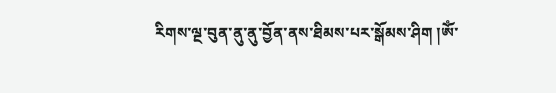རིགས་ལྔ་བུན་ནུ་ནུ་བྱོན་ནས་ཐིམས་པར་སྒོམས་ཤིག །ༀ་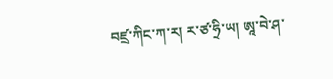བཛྲ་ཀིང་ཀ་ར། ར་ཙ་ཧྲི་ཡ། ཨཱ་བེ་ཤ་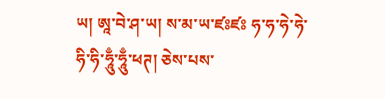ཡ། ཨཱ་བེ་ཤ་ཡ། ས་མ་ཡ་ཛཿཛཿ ཧ་ཧ་ཧེ་ཧེ་ཧི་ཧི་ཧཱུྃ་ཧཱུྃ་ཕཊ། ཅེས་པས་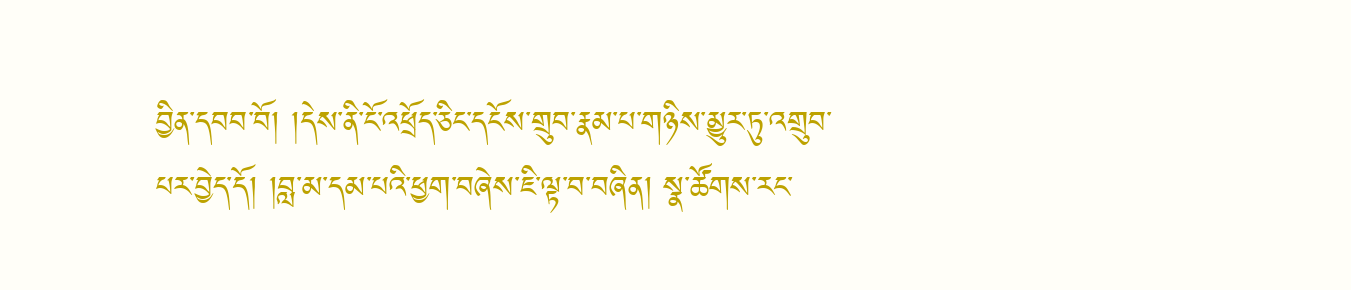བྱིན་དབབ་བོ། །དེས་ནི་ངོ་འཕྲོད་ཅིང་དངོས་གྲུབ་རྣམ་པ་གཉིས་མྱུར་ཏུ་འགྲུབ་པར་བྱེད་དོ། །བླ་མ་དམ་པའི་ཕྱག་བཞེས་ཇི་ལྟ་བ་བཞིན། སྣ་ཚོགས་རང་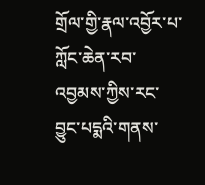གྲོལ་གྱི་རྣལ་འབྱོར་པ་ཀློང་ཆེན་རབ་འབྱམས་ཀྱིས་རང་བྱུང་པདྨའི་གནས་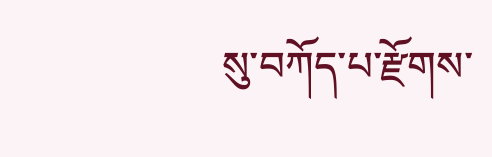སུ་བཀོད་པ་རྫོགས་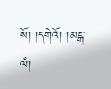སོ། །དགེའོ། །མངྒ་ལཾ།